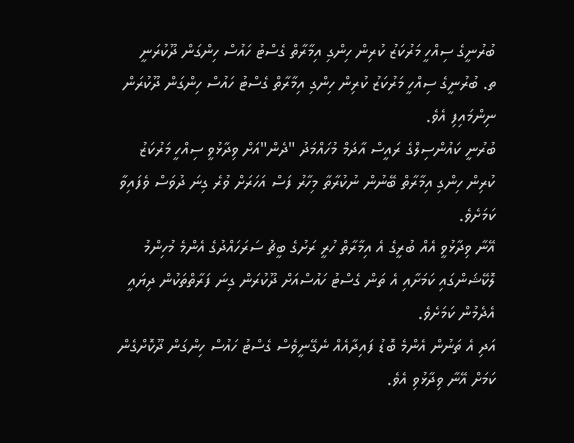ބުރުނީގެ ސިއްހީ މަރުކަޒު ކުރިން ހިންގި އިމާރާތް ގެސްޓު ހައުސް ހިންގަން ދޫކުރަނީ
ތ. ބުރުނީގެ ސިއްހީ މަރުކަޒު ކުރިން ހިންގި އިމާރާތް ގެސްޓު ހައުސް ހިންގަން ދޫކުރަން ނިންމައިފި އެވެ.
ބުރުނީ ކައުންސިލްގެ ރައީސް އާދަމް މުހައްމަދު "ދެން"އަށް ވިދާޅުވީ ސިއްހީ މަރުކަޒު ކުރިން ހިންގި އިމާރާތް ބޭނުން ނުކުރާތާ މިހާރު ފަސް އަހަރަށް ވުރެ ގިނަ ދުވަސް ވެފައިވާ ކަމަށެވެ.
އޭނާ ވިދާޅުވީ އެއް ބުރީގެ އެ އިމާރާތް ހުރީ ރަށުގެ ބީޗު ސަރަހައްދުގެ އެންމެ މުހިންމު ލޮކޭޝަންގައި ކަމަށާއި އެ ތަން ގެސްޓު ހައުސްއަށް ދޫކުރަން ގިނަ ފަރާތްތަކުން ދިޔައީ އެދެމުން ކަމަށެވެ.
އަދި އެ ތަނުން އެންމެ ބޮޑު ފައިދާއެއް ނެގޭނީވެސް ގެސްޓު ހައުސް ހިންގަން ދޫކޮށްގެން ކަމަށް އޭނާ ވިދާޅުވި އެވެ.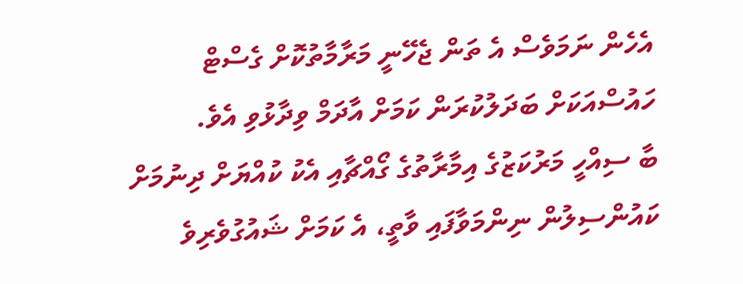އެހެން ނަމަވެސް އެ ތަން ޖެހޭނީ މަރާމާތުކޮށް ގެސްޓް ހައުސްއަކަށް ބަދަލުކުރަން ކަމަށް އާދަމް ވިދާޅުވި އެވެ.
ބާ ސިއްހީ މަރުކަޒުގެ އިމާރާތުގެ ގޯއްޗާއި އެކު ކުއްޔަށް ދިނުމަށް ކައުންސިލުން ނިންމަވާފައި ވާތީ، އެ ކަމަށް ޝައުގުވެރިވެ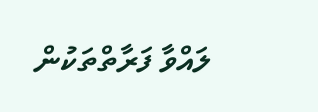ލައްވާ ފަރާތްތަކުން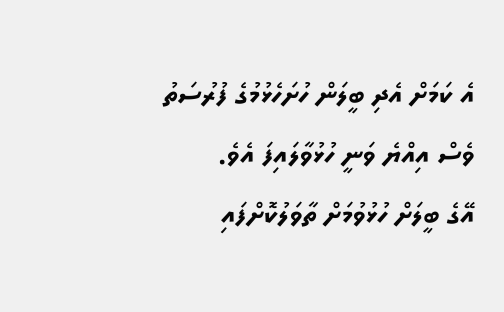އެ ކަމަށް އެދި ބީލަން ހުށަހެޅުމުގެ ފުރުސަތު ވެސް އިއްޔެ ވަނީ ހުޅުވާލައިފަ އެވެ.
އޭގެ ބީލަށް ހުޅުވުމަށް ތާވަލުކޮށްފައި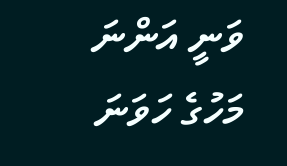ވަނީ އަންނަ މަހުގެ ހަވަނަ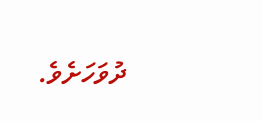ދުވަހަށެވެ.